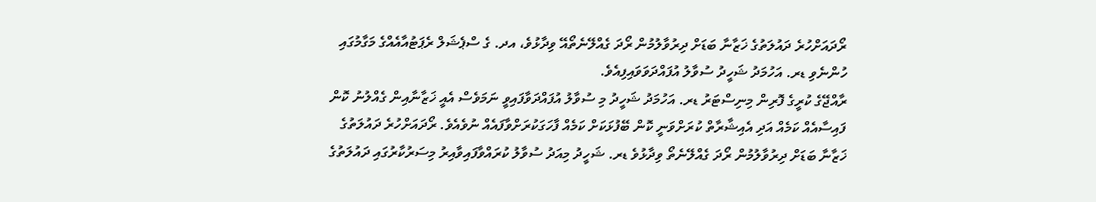ރޯދައަށްހުރެ ދައުލަތުގެ ޚަޒާނާ ބަޑަށް ދިރުވާލުމުން ރޯދަ ގެއްލޭނެތޯއޭ ވިދާޅުވެ، އދ. ގެ ސްޕެޝަލް ރެޕަޓުއާއެއްގެ މަގާމުގައި ހުންނެވި ޑރ. އަހުމަދު ޝަހީދު ސުވާލު އުފައްދަވަވައިފިއެވެ.
ރާއްޖޭގެ ކުރީގެ ފޮރިން މިނިސްޓަރު ޑރ. އަހުމަދު ޝަހީދު މި ސުވާލު އުފައްދަވާފައިވީ ނަމަވެސް އެއީ ޚަޒާނާއިން ގެއްލުނު ކޮން ފައިސާއެއް ކަމެއް އަދި އެއިޝާރާތް ކުރަށްވަނީ ކޮން ބޭފުޅަކަށް ކަމެއް ފާހަގަކުރަށްވާފައެއް ނުވެއެވެ. ރޯދައަށްހުރެ ދައުލަތުގެ ޚަޒާނާ ބަޑަށް ދިރުވާލުމުން ރޯދަ ގެއްލޭނެތޯ ވިދާޅުވެ ޑރ. ޝަހީދު މިއަދު ސުވާލު ކުރައްވާފައިވާއިރު މިސަރުކާރުގައި ދައުލަތުގެ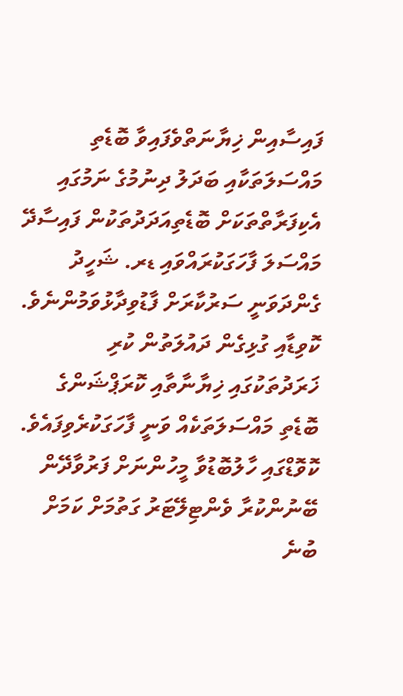ފައިސާއިން ޚިޔާނަތްވެފައިވާ ބޮޑެތި މައްސަލަތަކާއި ބަދަލު ދިނުމުގެ ނަމުގައި އެކިފަރާތްތަކަށް ބޮޑެތިއަދަދުތަކުން ފައިސާދޭ މައްސަލަ ފާހަގަކުރައްވައި ޑރ. ޝަހީދު ގެންދަވަނީ ސަރުކާރަށް ފާޑުވިދާޅުވަމުންނެވެ.
ކޮވިޑާއި ގުޅިގެން ދައުލަތުން ކުރި ޚަރަދުތަކުގައި ޚިޔާނާތާއި ކޮރަޕްޝަންގެ ބޮޑެތި މައްސަލަތަކެއް ވަނީ ފާހަގަކުރެވިފައެވެ. ކޮވޮޑްގައި ހާލުބޮޑުވާ މީހުންނަށް ފަރުވާދޭން ބޭނުންކުރާ ވެންޓިލޭޓަރު ގަތުމަށް ކަމަށް ބުނެ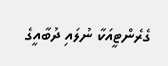ގެރެންޓީއަކާ ނުލައި ދުބާއީގެ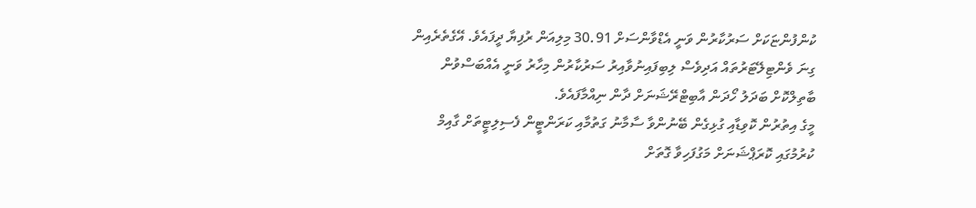ކުންފުންޏަކަށް ސަރުކާރުން ވަނީ އެޑްވާންސަށް 30.91 މިލިއަން ރުފިޔާ ދީފައެވެ. އޭގެތެރެއިން ގިނަ ވެންޓިލޭޓަރުތައް އަދިވެސް ލިބިފައިނުވާއިރު ސަރުކާރުން މިހާރު ވަނީ އެއްބަސްވުން ބާތިލްކޮށް ބަދަލު ހޯދަން އާބިޓްރޭޝަނަށް ދާން ނިއްމާފައެވެ.
މީގެ އިތުރުން ކޮވިޑާއި ގުޅިގެން ބޭނުންވާ ސާމާނު ގަތުމާއި ކަރަންޓީން ފެސިލިޓީތަށް ގާއިމް ކުރުމުގައި ކޮރަޕްޝަނަށް މަގުފަހިވާ ގޮތަށް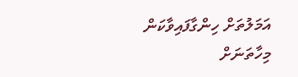އަމަލުތަށް ހިންގާފައިވާކަން މިހާތަނަށް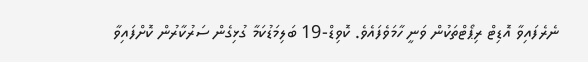ނެރެފައިވާ އޮޑިޓް ރިޕޯޓްތަކުން ވަނީ ހާމަވެފައެވެ. ކޮވިޑް-19 ބަލިމަޑުކަމާ ގުޅިގެން ސަރުކާރުން ކޮށްފައިވާ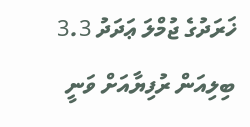ޚަރަދުގެ ޖުމްލަ ޢަދަދު 3.3 ބިލިއަން ރުފިޔާއަށް ވަނީ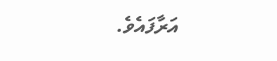އަރާފައެވެ.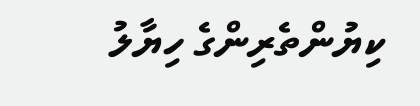ކިޔުންތެރިންގެ ހިޔާލު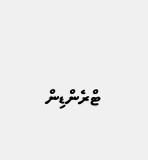ޓްރެންޑިން